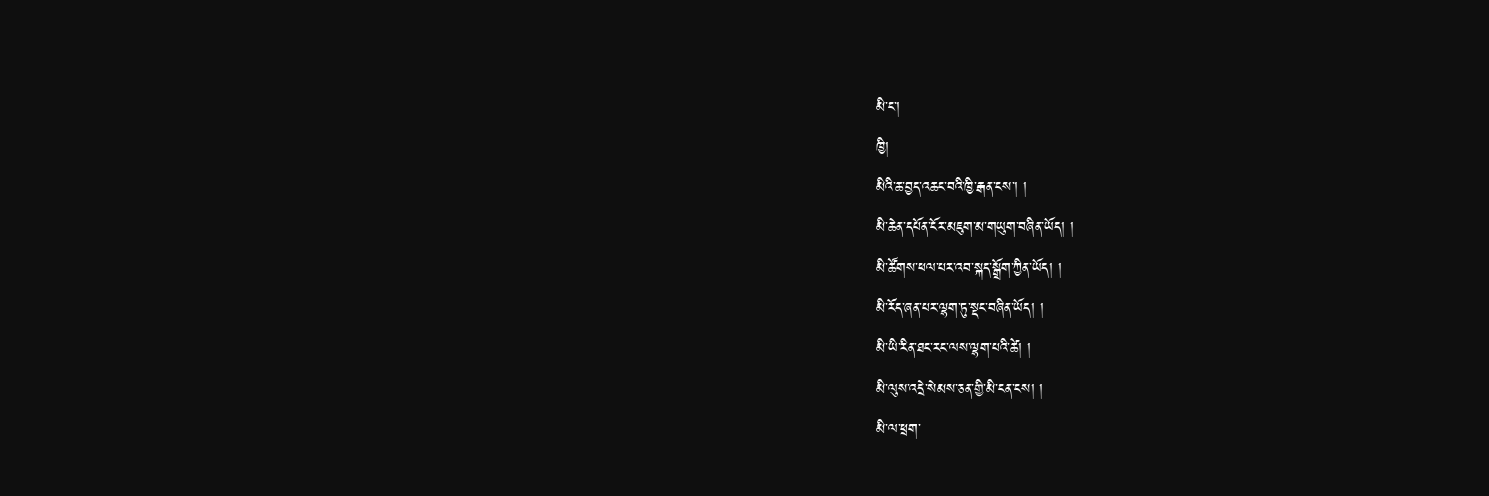མི་ང་།
ཁྱི།
མིའི་ཆ་བྱད་འཆང་བའི་ཁྱི་རྒན་ངས་། །
མི་ཆེན་དཔོན་ངོར་མཇུག་མ་གཡུག་བཞིན་ཡོད། །
མི་ཚོགས་ཕལ་པར་འབ་སྐད་སྒྲོག་ཀྱིན་ཡོད། །
མི་རོད་ཞན་པར་ལྷག་ཏུ་སྡང་བཞིན་ཡོད། །
མི་ཡི་རིན་ཐང་རང་ལས་ལྷག་པའི་ཚེ། །
མི་ལུས་འདྲེ་སེམས་ཅན་གྱི་མི་ངན་ངས། །
མི་ལ་ཕྲག་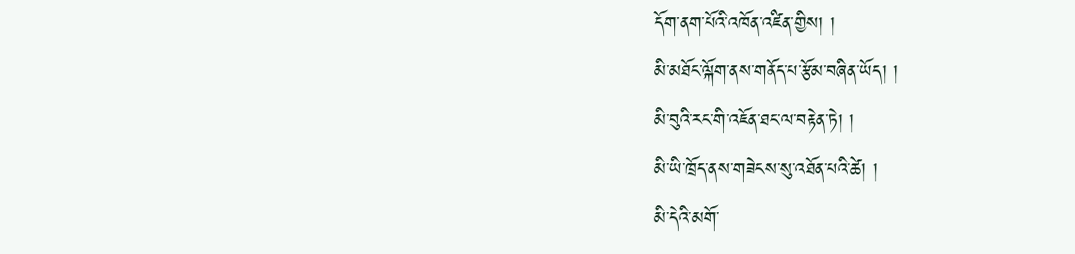དོག་ནག་པོའི་འཁོན་འཛིན་གྱིས། །
མི་མཐོང་ལྐོག་ནས་གནོད་པ་རྩོམ་བཞིན་ཡོད། །
མི་བུའི་རང་གི་འཇོན་ཐང་ལ་བརྟེན་ཏེ། །
མི་ཡི་ཁྲོད་ནས་གཟེངས་སུ་འཐོན་པའི་ཚེ། །
མི་དེའི་མགོ་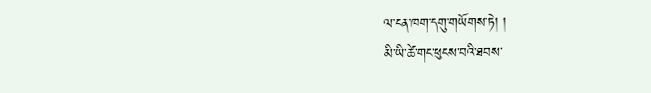ལ་ངན་ཁག་དགུ་གཡོགས་ཏེ། །
མི་ཡི་ཚེ་གང་ཕུངས་བའི་ཐབས་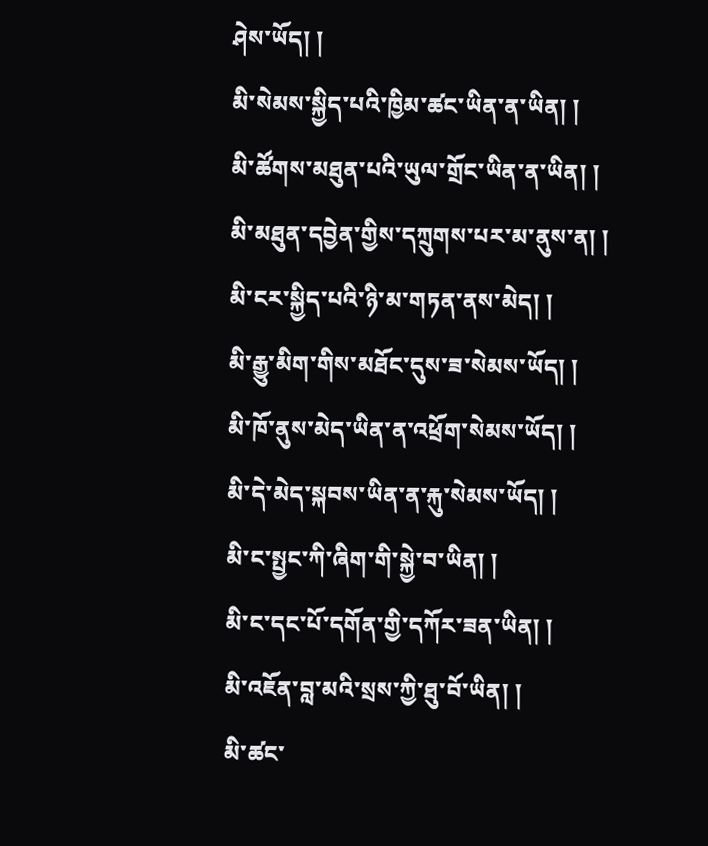ཤེས་ཡོད། །
མི་སེམས་སྐྱིད་པའི་ཁྱིམ་ཚང་ཡིན་ན་ཡིན། །
མི་ཚོགས་མཐུན་པའི་ཡུལ་གྲོང་ཡིན་ན་ཡིན། །
མི་མཐུན་དབྱེན་གྱིས་དཀྲུགས་པར་མ་ནུས་ན། །
མི་ངར་སྐྱིད་པའི་ཉི་མ་གཏན་ནས་མེད། །
མི་རྒྱུ་མིག་གིས་མཐོང་དུས་ཟ་སེམས་ཡོད། །
མི་ཁོ་ནུས་མེད་ཡིན་ན་འཕྲོག་སེམས་ཡོད། །
མི་དེ་མེད་སྐབས་ཡིན་ན་རྐུ་སེམས་ཡོད། །
མི་ང་སྤྱང་ཀི་ཞིག་གི་སྐྱེ་བ་ཡིན། །
མི་ང་དང་པོ་དགོན་གྱི་དཀོར་ཟན་ཡིན། །
མི་འཇོན་བླ་མའི་སྲས་ཀྱི་ཐུ་བོ་ཡིན། །
མི་ཚང་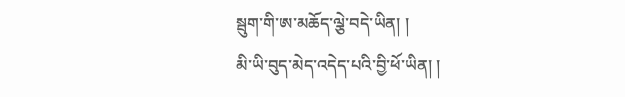སྦུག་གི་ཨ་མཆོད་ལྕེ་བདེ་ཡིན། །
མི་ཡི་བུད་མེད་འདེད་པའི་བྱི་ཕོ་ཡིན། །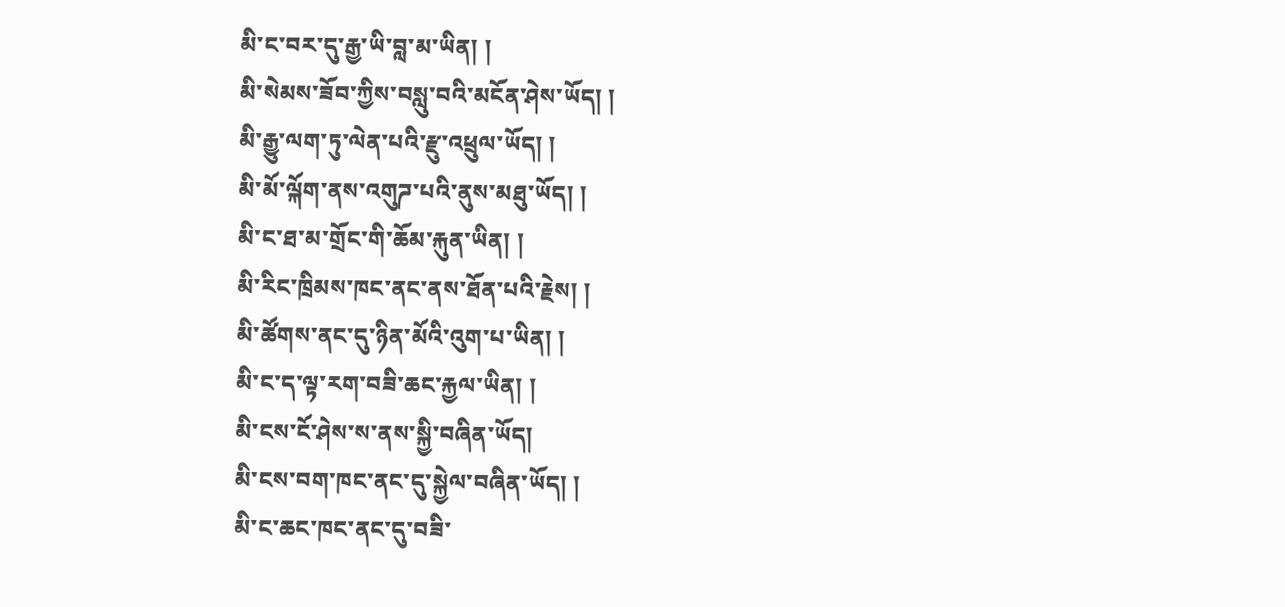མི་ང་བར་དུ་རྒྱ་ཡི་བླ་མ་ཡིན། །
མི་སེམས་ཟོབ་ཀྱིས་བསླུ་བའི་མངོན་ཤེས་ཡོད། །
མི་རྒྱུ་ལག་ཏུ་ལེན་པའི་རྫུ་འཕྲུལ་ཡོད། །
མི་མོ་ལྐོག་ནས་འགུཌ་པའི་ནུས་མཐུ་ཡོད། །
མི་ང་ཐ་མ་གྲོང་གི་ཆོམ་རྐུན་ཡིན། །
མི་རིང་ཁྲིམས་ཁང་ནང་ནས་ཐོན་པའི་རྗེས། །
མི་ཚོགས་ནང་དུ་ཉིན་མོའི་འུག་པ་ཡིན། །
མི་ང་ད་ལྟ་རག་བཟི་ཆང་རྐྱལ་ཡིན། །
མི་ངས་ངོ་ཤེས་ས་ནས་སྐྱི་བཞིན་ཡོད།
མི་ངས་བག་ཁང་ནང་དུ་སྐྱེལ་བཞིན་ཡོད། །
མི་ང་ཆང་ཁང་ནང་དུ་བཟི་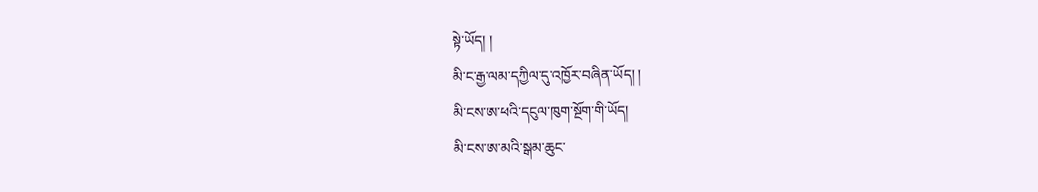སྟེ་ཡོད། །
མི་ང་རྒྱ་ལམ་དཀྱིལ་དུ་འཁྱོར་བཞིན་ཡོད། །
མི་ངས་ཨ་ཕའི་དངུལ་ཁུག་སྔོག་གི་ཡོད།
མི་ངས་ཨ་མའི་སྒམ་ཆུང་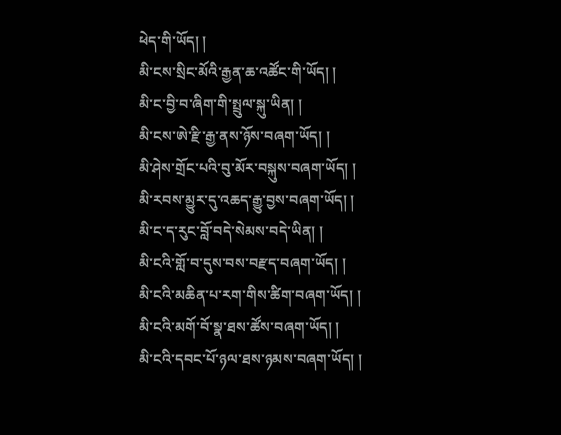ཕེད་གི་ཡོད། །
མི་ངས་སྲིང་མོའི་རྒྱན་ཆ་འཚོང་གི་ཡོད། །
མི་ང་བྱི་བ་ཞིག་གི་སྤྲུལ་སྐུ་ཡིན། །
མི་ངས་ཨེ་རྫི་རྒྱ་ནས་ཉོས་བཞག་ཡོད། །
མི་ཤེས་གྲོང་པའི་བུ་མོར་བསྐུས་བཞག་ཡོད། །
མི་རབས་མྱུར་དུ་འཆད་རྒྱུ་བྱས་བཞག་ཡོད། །
མི་ང་ད་རུང་བློ་བདེ་སེམས་བདེ་ཡིན། །
མི་ངའི་གློ་བ་དུས་བས་བརྫད་བཞག་ཡོད། །
མི་ངའི་མཆིན་པ་རག་གིས་ཚིག་བཞག་ཡོད། །
མི་ངའི་མགོ་བོ་སྣ་ཐས་ཚོས་བཞག་ཡོད། །
མི་ངའི་དབང་པོ་ཉལ་ཐས་ཉམས་བཞག་ཡོད། །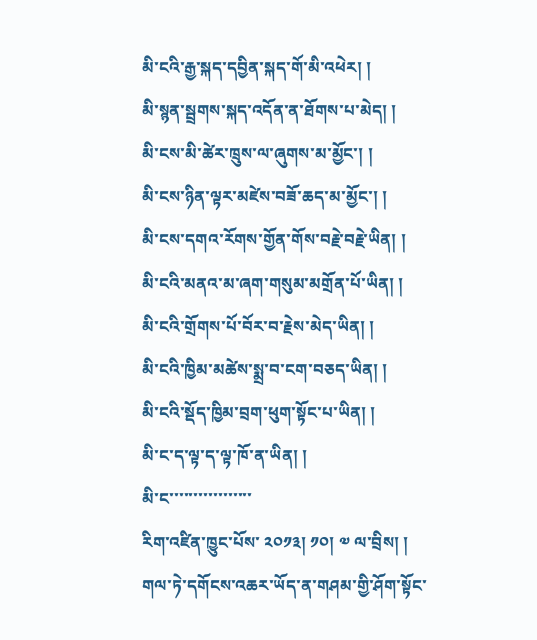མི་ངའི་རྒྱ་སྐད་དབྱིན་སྐད་གོ་མི་འཕེར། །
མི་སྙན་སྦྲགས་སྐད་འདོན་ན་ཐོགས་པ་མེད། །
མི་ངས་མི་ཚེར་ཁྲུས་ལ་ཞུགས་མ་མྱོང་། །
མི་ངས་ཉིན་ལྟར་མཛེས་བཟོ་ཆད་མ་མྱོང་། །
མི་ངས་དགའ་རོགས་གྱོན་གོས་བརྗེ་བརྗེ་ཡིན། །
མི་ངའི་མནའ་མ་ཞག་གསུམ་མགྲོན་པོ་ཡིན། །
མི་ངའི་གྲོགས་པོ་བོར་བ་རྗེས་མེད་ཡིན། །
མི་ངའི་ཁྱིམ་མཚེས་སྨྲ་བ་ངག་བཅད་ཡིན། །
མི་ངའི་སྡོད་ཁྱིམ་བྲག་ཕུག་སྟོང་པ་ཡིན། །
མི་ང་ད་ལྟ་ད་ལྟ་ཁོ་ན་ཡིན། །
མི་ང་་་་་་་་་་་་་་་་་
རིག་འཛིན་ཁྱུང་པོས་ ༢༠༡༣། ༡༠། ༧ ལ་བྲིས། །
གལ་ཏེ་དགོངས་འཆར་ཡོད་ན་གཤམ་གྱི་ཤོག་སྟོང་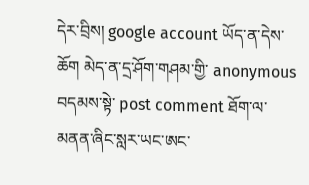དེར་བྲིས། google account ཡོད་ན་དེས་ཆོག མེད་ན་དྲ་ཤོག་གཤམ་གྱི་ anonymous བདམས་སྟེ་ post comment ཐོག་ལ་མནན་ཞིང་སླར་ཡང་ཨང་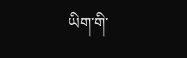ཡིག་གི་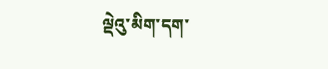ལྡེའུ་མིག་དག་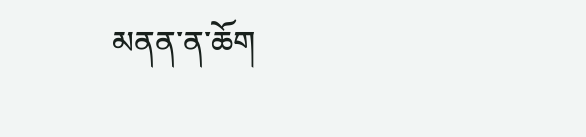མནན་ན་ཆོག